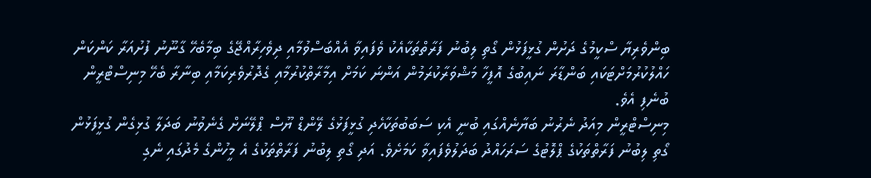ބިންވެރިޔާ ސްކީމުގެ ދަށުން ގުޅީފަޅުން ގޯތި ލިބުނު ފަރާތްތަކާއެކު ވެފައިވާ އެއްބަސްވުމާއި ދިވެހިރާއްޖޭގެ ބިމާބެހޭ ގާނޫނު ފުށުއަރާ ކަންކަން ހައްލުކުރުމަށްޓަކައި ބަންޑާރަ ނައިބުގެ އޮފީހާ މަޝްވަރާކުރަމުން އަންނަ ކަމަށް އިމާރާތްކުރުމާއި ގެދޮރުވެރިކަމާއި ބިނާރާ ބެހޭ މިނިސްޓްރީން ބުނެފި އެވެ.
މިނިސްޓްރީން މިއަދު ނެރުނު ބަޔާނެއްގައި ބުނީ އެކި ސަބަބުތަކާހެދި ގުޅީފަޅުގެ ލޭންޑް ޔޫސް ޕްލޭނަށް ގެނެވުނު ބަދަލާ ގުޅިގެން ގުޅީފަޅުން ގޯތި ލިބުނު ފަރާތްތަކުގެ ޕްލޮޓުގެ ސަރަހައްދު ބަދަލުވެފައިވާ ކަމަށެވެ. އަދި ގޯތި ލިބުނު ފަރާތްތަކުގެ އެ މީހުންގެ މެދުގައި ނެގި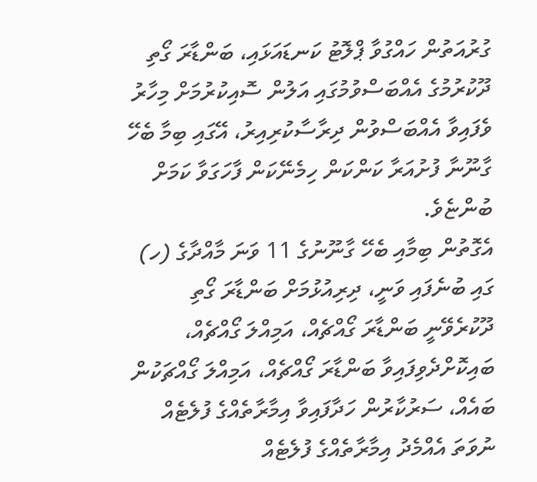ގުރުއަތުން ހައްގުވާ ޕްލޮޓު ކަނޑައަޅައި، ބަންޑާރަ ގޯތި ދޫކުރުމުގެ އެއްބަސްވުމުގައި އަލުން ސޮއިކުރުމަށް މިހާރު ވެފައިވާ އެއްބަސްވުން ދިރާސާކުރިއިރު، އޭގައި ބިމާ ބެހޭ ގާނޫނާ ފުށުއަރާ ކަންކަން ހިމެނޭކަން ފާހަގަވާ ކަމަށް ބުންޏެވެ.
އެގޮތުން ބިމާއި ބެހޭ ގާނޫނުގެ 11 ވަނަ މާއްދާގެ (ހ) ގައި ބުނެފައި ވަނީ، ދިރިއުޅުމަށް ބަންޑާރަ ގޯތި ދޫކުރެވޭނީ ބަންޑާރަ ގޯއްޗެއް، އަމިއްލަ ގޯއްޗެއް، ބައިކޮށްދެވިފައިވާ ބަންޑާރަ ގޯއްޗެއް، އަމިއްލަ ގޯއްޗަކުން ބައެއް، ސަރުކާރުން ހަދާފައިވާ އިމާރާތެއްގެ ފުލެޓެއް ނުވަތަ އެއްމެދު އިމާރާތެއްގެ ފުލެޓެއް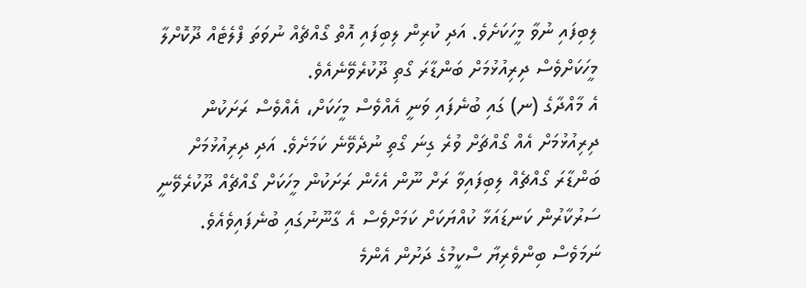ލިބިފައި ނުވާ މީހަކަށެވެ. އަދި ކުރިން ލިބިފައި އޮތް ގޯއްޗެއް ނުވަތަ ފްލެޓެއް ދޫކޮށްލާ މީހަކަށްވެސް ދިރިއުޅުމަށް ބަންޑާރަ ގޯތި ދޫކުރެވޭނެއެވެ.
އެ މާއްދާގެ (ނ) ގައި ބުނެފައި ވަނީ އެއްވެސް މީހަކަށް، އެއްވެސް ރަށަކުން ދިރިއުޅުމަށް އެއް ގޯއްޗަށް ވުރެ ގިނަ ގޯތި ނުދެވޭނެ ކަމަށެވެ. އަދި ދިރިއުޅުމަށް ބަންޑާރަ ގޯއްޗެއް ލިބިފައިވާ ރަށް ނޫން އެހެން ރަށަކުން މީހަކަށް ގޯއްޗެއް ދޫކުރެވޭނީ ސަރުކާރުން ކަނޑައަޅާ ކުއްޔަކަށް ކަމަށްވެސް އެ ގާނޫނުގައި ބުނެފައިވެއެވެ.
ނަމަވެސް ބިންވެރިޔާ ސްކީމުގެ ދަށުން އެންމެ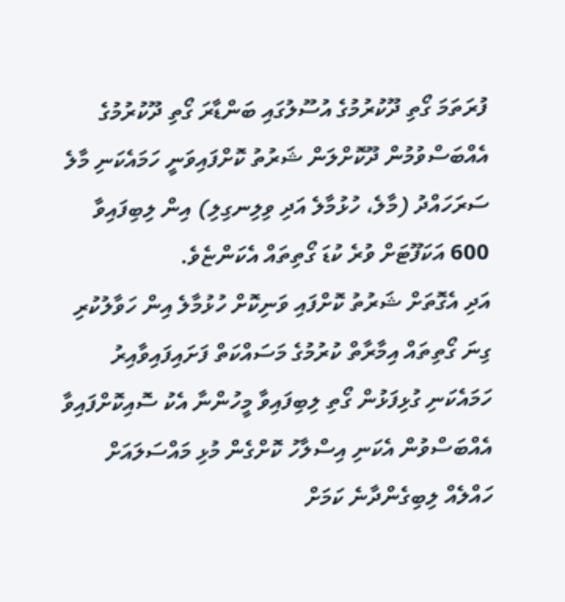ފުރަތަމަ ގޯތި ދޫކުރުމުގެ އުސޫލުގައި ބަންޑާރަ ގޯތި ދޫކުރުމުގެ އެއްބަސްވުމުން ދޫކޮށްލަން ޝަރުތު ކޮށްފައިވަނީ ހަމައެކަނި މާލެ ސަރަހައްދު (މާލެ، ހުޅުމާލެ އަދި ވިލިނގިލި) އިން ލިބިފައިވާ 600 އަކަފޫޓަށް ވުރެ ކުޑަ ގޯތިތައް އެކަންޏެވެ.
އަދި އެގޮތަށް ޝަރުތު ކޮށްފައި ވަނިކޮށް ހުޅުމާލެ އިން ހަވާލުކުރި ގިނަ ގޯތިތައް އިމާރާތް ކުރުމުގެ މަސައްކަތް ފަށައިފައިވާއިރު ހަމައެކަނި ގުޅިފަޅުން ގޯތި ލިބިފައިވާ މީހުންނާ އެކު ސޮއިކޮށްފައިވާ އެއްބަސްވުން އެކަނި އިސްލާހު ކޮށްގެން މުޅި މައްސަލައަށް ހައްލެއް ލިބިގެންދާނެ ކަމަށް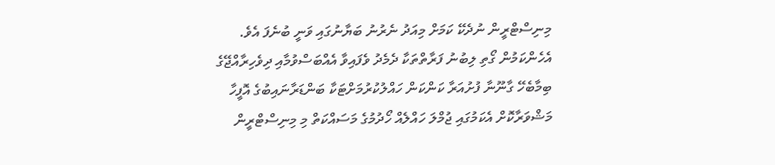މިނިސްޓްރީން ނުދެކޭ ކަމަށް މިއަދު ނެރުނު ބަޔާނުގައި ވަނީ ބުނެފަ އެވެ.
އެހެންކަމުން ގޯތި ލިބުނު ފަރާތްތަކާ ދެމެދު ވެފައިވާ އެއްބަސްވުމާއި ދިވެހިރާއްޖޭގެ ބިމާބެހޭ ގާނޫނާ ފުށުއަރާ ކަންކަން ހައްލުކުރުމަށްޓަކާ ބަންޑަރާނައިބުގެ އޮފީހާ މަޝްވަރާކޮށް އެކަމުގައި ޖުމްލަ ހައްލެއް ހޯދުމުގެ މަސައްކަތް މި މިނިސްޓްރީން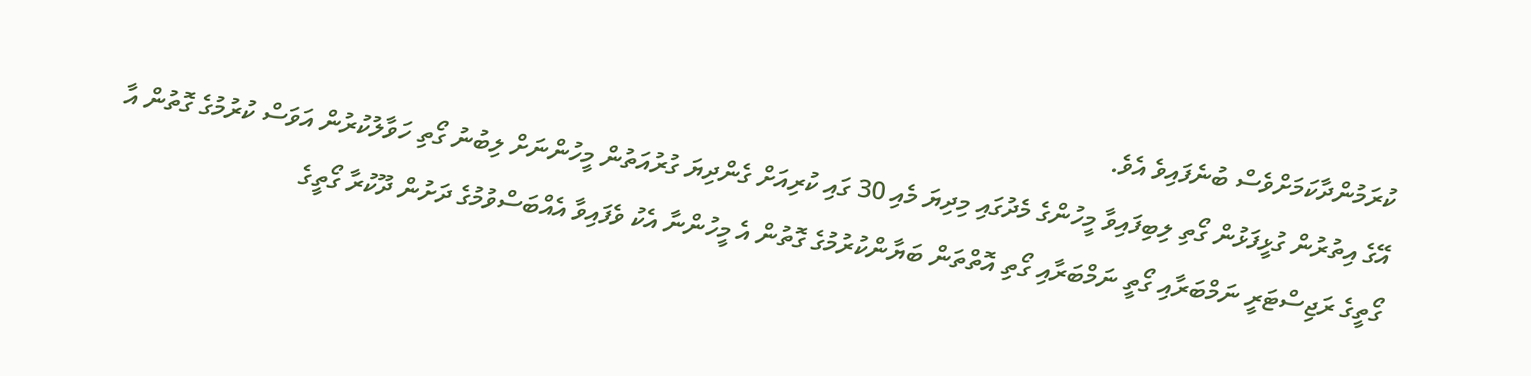ކުރަމުންދާކަމަށްވެސް ބުނެފައިވެ އެވެ.
އޭގެ އިތުރުން ގުޅީފަޅުން ގޯތި ލިބިފައިވާ މީހުންގެ މެދުގައި މިދިޔަ މެއި 30 ގައި ކުރިއަށް ގެންދިޔަ ގުރުއަތުން މީހުންނަށް ލިބުނު ގޯތި ހަވާލުކުރުން އަވަސް ކުރުމުގެ ގޮތުން އާ ގޯތީގެ ރަޖިސްޓަރީ ނަމްބަރާއި ގޯތީ ނަމްބަރާއި ގޯތި އޮތްތަން ބަޔާންކުރުމުގެ ގޮތުން އެ މީހުންނާ އެކު ވެފައިވާ އެއްބަސްވުމުގެ ދަށުން ދޫކުރާ ގޯތީގެ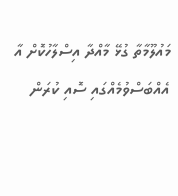މައުލޫމާތާ ގުޅޭ މާއްދާ އިސްލާހުކޮށް އާ އެއްބަސްވުމެއްގައި ސޮއި ކުރަން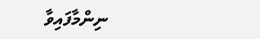ނިންމާފައިވާ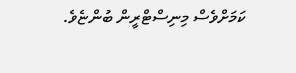ކަމަށްވެސް މިނިސްޓްރީން ބުންޏެވެ.